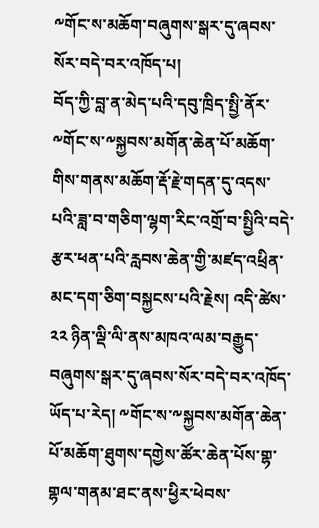༸གོང་ས་མཆོག་བཞུགས་སྒར་དུ་ཞབས་སོར་བདེ་བར་འཁོད་པ།
བོད་ཀྱི་བླ་ན་མེད་པའི་དབུ་ཁྲིད་སྤྱི་ནོར་༸གོང་ས་༸སྐྱབས་མགོན་ཆེན་པོ་མཆོག་གིས་གནས་མཆོག་རྡོ་རྗེ་གདན་དུ་འདས་པའི་ཟླ་བ་གཅིག་ལྷག་རིང་འགྲོ་བ་སྤྱིའི་བདེ་རྩར་ཕན་པའི་རླབས་ཆེན་གྱི་མཛད་འཕྲིན་མང་དག་ཅིག་བསྐྱངས་པའི་རྗེས། འདི་ཚེས་ ༢༢ ཉིན་ལྡི་ལི་ནས་མཁའ་ལམ་བརྒྱུད་བཞུགས་སྒར་དུ་ཞབས་སོར་བདེ་བར་འཁོད་ཡོད་པ་རེད། ༸གོང་ས་༸སྐྱབས་མགོན་ཆེན་པོ་མཆོག་ཐུགས་དགྱེས་ཚོར་ཆེན་པོས་གྷ་གྷལ་གནམ་ཐང་ནས་ཕྱིར་ཕེབས་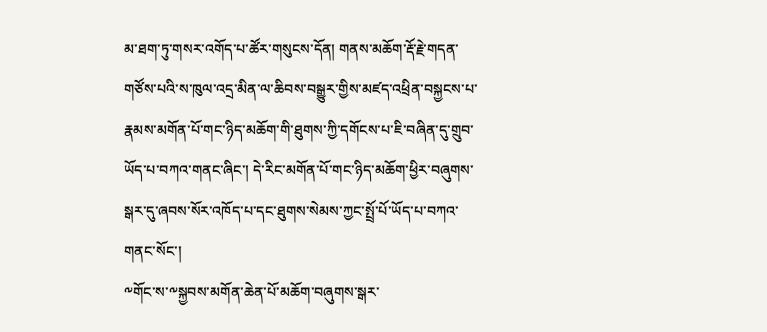མ་ཐག་ཏུ་གསར་འགོད་པ་ཚོར་གསུངས་དོན། གནས་མཆོག་རྡོ་རྗེ་གདན་གཙོས་པའི་ས་ཁུལ་འདྲ་མིན་ལ་ཆིབས་བསྒྱུར་གྱིས་མཛད་འཕྲིན་བསྐྱངས་པ་རྣམས་མགོན་པོ་གང་ཉིད་མཆོག་གི་ཐུགས་ཀྱི་དགོངས་པ་ཇི་བཞིན་དུ་གྲུབ་ཡོད་པ་བཀའ་གནང་ཞིང་། དེ་རིང་མགོན་པོ་གང་ཉིད་མཆོག་ཕྱིར་བཞུགས་སྒར་དུ་ཞབས་སོར་འཁོད་པ་དང་ཐུགས་སེམས་ཀྱང་སྤྲོ་པོ་ཡོད་པ་བཀའ་གནང་སོང་།
༸གོང་ས་༸སྐྱབས་མགོན་ཆེན་པོ་མཆོག་བཞུགས་སྒར་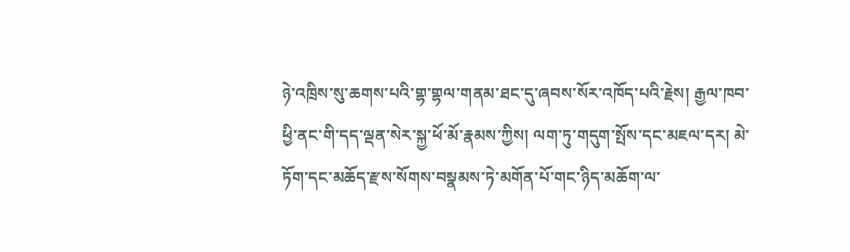ཉེ་འཁྲིས་སུ་ཆགས་པའི་གྷ་གྷལ་གནམ་ཐང་དུ་ཞབས་སོར་འཁོད་པའི་རྗེས། རྒྱལ་ཁབ་ཕྱི་ནང་གི་དད་ལྡན་སེར་སྐྱ་ཕོ་མོ་རྣམས་ཀྱིས། ལག་ཏུ་གདུག་སྤོས་དང་མཇལ་དར། མེ་ཏོག་དང་མཆོད་རྫས་སོགས་བསྣམས་ཏེ་མགོན་པོ་གང་ཉིད་མཆོག་ལ་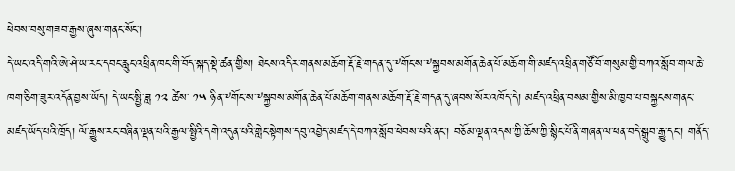ཕེབས་བསུ་གཟབ་རྒྱས་ཞུས་གནང་སོང་།
དེ་ཡང་འདི་གའི་ཨེ་ཤེ་ཡ་རང་དབང་རླུང་འཕྲིན་ཁང་གི་བོད་སྐད་སྡེ་ཚན་གྱིས། ཐེངས་འདིར་གནས་མཆོག་རྡོ་རྗེ་གདན་དུ་༸གོང་ས་༸སྐྱབས་མགོན་ཆེན་པོ་མཆོག་གི་མཛད་འཕྲིན་གཙོ་བོ་གསུམ་གྱི་བཀའ་སློབ་གལ་ཆེ་ཁག་ཅིག་ཟུར་འདོན་བྱས་ཡོད། དེ་ཡང་སྤྱི་ཟླ ༡༢ ཚེས་ ༡༥ ཉིན་༸གོང་ས་༸སྐྱབས་མགོན་ཆེན་པོ་མཆོག་གནས་མཆོག་རྡོ་རྗེ་གདན་དུ་ཞབས་སོར་འཁོད་དེ། མཛད་འཕྲིན་བསམ་གྱིས་མི་ཁྱབ་པ་བསྐྱངས་གནང་མཛད་ཡོད་པའི་ཁྲོད། ལོ་རྒྱུས་རང་བཞིན་ལྡན་པའི་རྒྱལ་སྤྱིའི་དགེ་འདུན་པའི་གླེང་སྟེགས་དབུ་འབྱེད་མཛད་དེ་བཀའ་སློབ་ཕེབས་པའི་ནང་། བཅོམ་ལྡན་འདས་ཀྱི་ཆོས་ཀྱི་སྙིང་པོ་ནི་གཞན་ལ་ཕན་བདེ་སྒྲུབ་རྒྱུ་དང་། གནོད་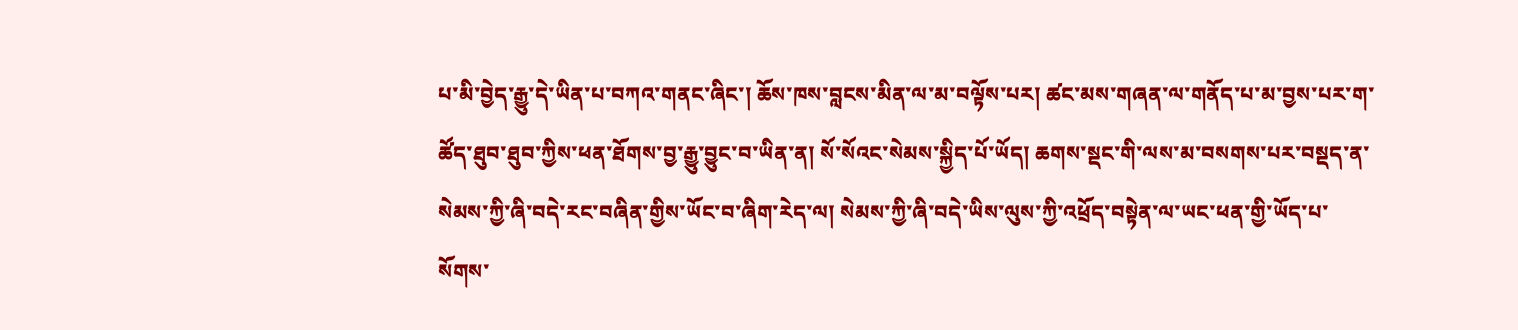པ་མི་བྱེད་རྒྱུ་དེ་ཡིན་པ་བཀའ་གནང་ཞིང་། ཆོས་ཁས་བླངས་མིན་ལ་མ་བལྟོས་པར། ཚང་མས་གཞན་ལ་གནོད་པ་མ་བྱས་པར་ག་ཚོད་ཐུབ་ཐུབ་ཀྱིས་ཕན་ཐོགས་བྱ་རྒྱུ་བྱུང་བ་ཡིན་ན། སོ་སོའང་སེམས་སྐྱིད་པོ་ཡོད། ཆགས་སྡང་གི་ལས་མ་བསགས་པར་བསྡད་ན་སེམས་ཀྱི་ཞི་བདེ་རང་བཞིན་གྱིས་ཡོང་བ་ཞིག་རེད་ལ། སེམས་ཀྱི་ཞི་བདེ་ཡིས་ལུས་ཀྱི་འཕྲོད་བསྟེན་ལ་ཡང་ཕན་གྱི་ཡོད་པ་སོགས་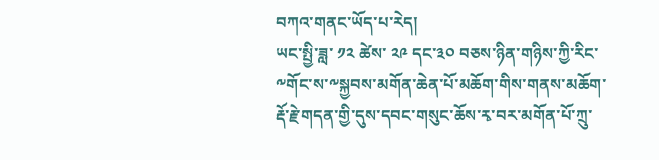བཀའ་གནང་ཡོད་པ་རེད།
ཡང་སྤྱི་ཟླ་ ༡༢ ཚེས་ ༢༩ དང་༣༠ བཅས་ཉིན་གཉིས་ཀྱི་རིང་༸གོང་ས་༸སྐྱབས་མགོན་ཆེན་པོ་མཆོག་གིས་གནས་མཆོག་རྡོ་རྗེ་གདན་གྱི་དུས་དབང་གསུང་ཆོས་རྭ་བར་མགོན་པོ་ཀྲུ་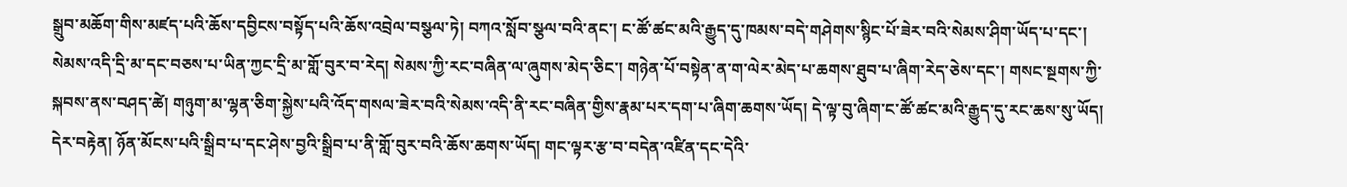སྒྲུབ་མཆོག་གིས་མཛད་པའི་ཆོས་དབྱིངས་བསྟོད་པའི་ཆོས་འབྲེལ་བསྩལ་ཏེ། བཀའ་སློབ་སྩལ་བའི་ནང་། ང་ཚོ་ཚང་མའི་རྒྱུད་དུ་ཁམས་བདེ་གཤེགས་སྙིང་པོ་ཟེར་བའི་སེམས་ཤིག་ཡོད་པ་དང་། སེམས་འདི་དྲི་མ་དང་བཅས་པ་ཡིན་ཀྱང་དྲི་མ་གློ་བུར་བ་རེད། སེམས་ཀྱི་རང་བཞིན་ལ་ཞུགས་མེད་ཅིང་། གཉེན་པོ་བསྟེན་ན་ག་ལེར་མེད་པ་ཆགས་ཐུབ་པ་ཞིག་རེད་ཅེས་དང་། གསང་སྔགས་ཀྱི་སྐབས་ནས་བཤད་ཚེ། གཉུག་མ་ལྷན་ཅིག་སྐྱེས་པའི་འོད་གསལ་ཟེར་བའི་སེམས་འདི་ནི་རང་བཞིན་གྱིས་རྣམ་པར་དག་པ་ཞིག་ཆགས་ཡོད། དེ་ལྟ་བུ་ཞིག་ང་ཚོ་ཚང་མའི་རྒྱུད་དུ་རང་ཆས་སུ་ཡོད། དེར་བརྟེན། ཉོན་མོངས་པའི་སྒྲིབ་པ་དང་ཤེས་བྱའི་སྒྲིབ་པ་ནི་གློ་བུར་བའི་ཆོས་ཆགས་ཡོད། གང་ལྟར་རྩ་བ་བདེན་འཛིན་དང་དེའི་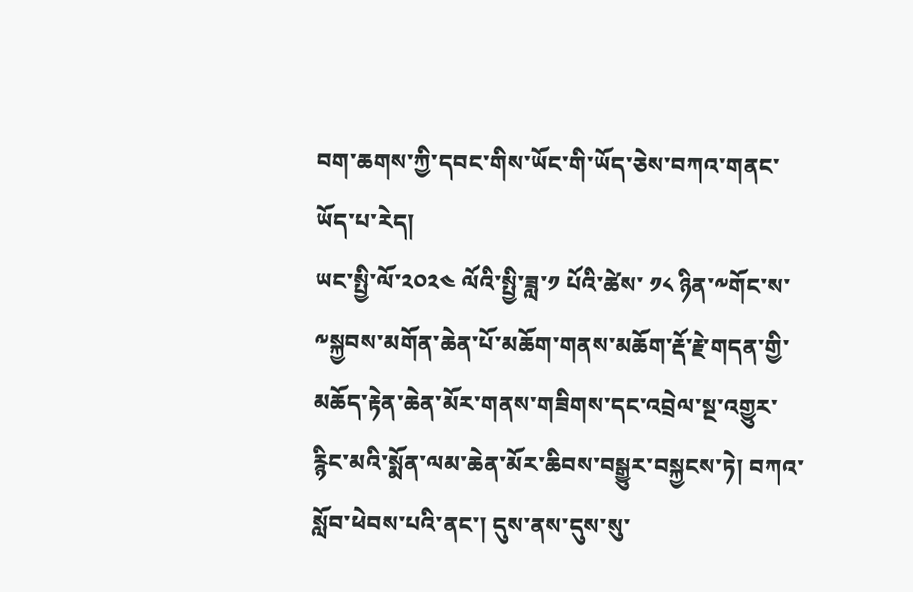བག་ཆགས་ཀྱི་དབང་གིས་ཡོང་གི་ཡོད་ཅེས་བཀའ་གནང་ཡོད་པ་རེད།
ཡང་སྤྱི་ལོ་༢༠༢༤ ལོའི་སྤྱི་ཟླ་༡ པོའི་ཚེས་ ༡༨ ཉིན་༸གོང་ས་༸སྐྱབས་མགོན་ཆེན་པོ་མཆོག་གནས་མཆོག་རྡོ་རྗེ་གདན་གྱི་མཆོད་རྟེན་ཆེན་མོར་གནས་གཟིགས་དང་འབྲེལ་སྔ་འགྱུར་རྙིང་མའི་སྨོན་ལམ་ཆེན་མོར་ཆིབས་བསྒྱུར་བསྐྱངས་ཏེ། བཀའ་སློབ་ཕེབས་པའི་ནང་། དུས་ནས་དུས་སུ་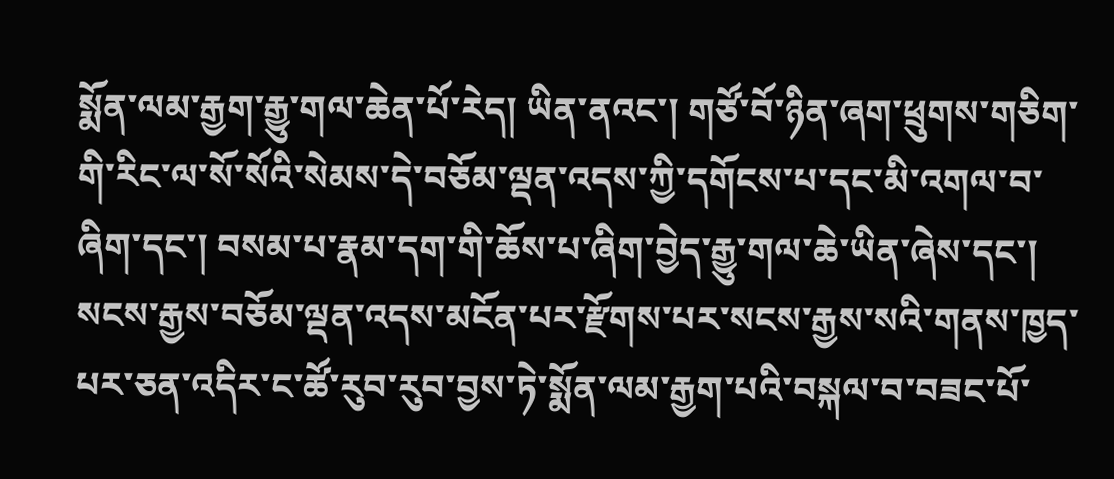སྨོན་ལམ་རྒྱག་རྒྱུ་གལ་ཆེན་པོ་རེད། ཡིན་ནའང་། གཙོ་བོ་ཉིན་ཞག་ཕྲུགས་གཅིག་གི་རིང་ལ་སོ་སོའི་སེམས་དེ་བཅོམ་ལྡན་འདས་ཀྱི་དགོངས་པ་དང་མི་འགལ་བ་ཞིག་དང་། བསམ་པ་རྣམ་དག་གི་ཆོས་པ་ཞིག་བྱེད་རྒྱུ་གལ་ཆེ་ཡིན་ཞེས་དང་། སངས་རྒྱས་བཅོམ་ལྡན་འདས་མངོན་པར་རྫོགས་པར་སངས་རྒྱས་སའི་གནས་ཁྱད་པར་ཅན་འདིར་ང་ཚོ་རུབ་རུབ་བྱས་ཏེ་སྨོན་ལམ་རྒྱག་པའི་བསྐལ་བ་བཟང་པོ་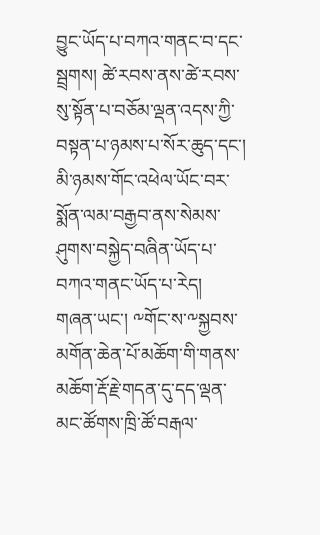བྱུང་ཡོད་པ་བཀའ་གནང་བ་དང་སྦྲགས། ཚེ་རབས་ནས་ཚེ་རབས་སུ་སྟོན་པ་བཅོམ་ལྡན་འདས་ཀྱི་བསྟན་པ་ཉམས་པ་སོར་ཆུད་དང་། མི་ཉམས་གོང་འཕེལ་ཡོང་བར་སྨོན་ལམ་བརྒྱབ་ནས་སེམས་ཤུགས་བསྐྱེད་བཞིན་ཡོད་པ་བཀའ་གནང་ཡོད་པ་རེད།
གཞན་ཡང་། ༸གོང་ས་༸སྐྱབས་མགོན་ཆེན་པོ་མཆོག་གི་གནས་མཆོག་རྡོ་རྗེ་གདན་དུ་དད་ལྡན་མང་ཚོགས་ཁྲི་ཚོ་བརྒལ་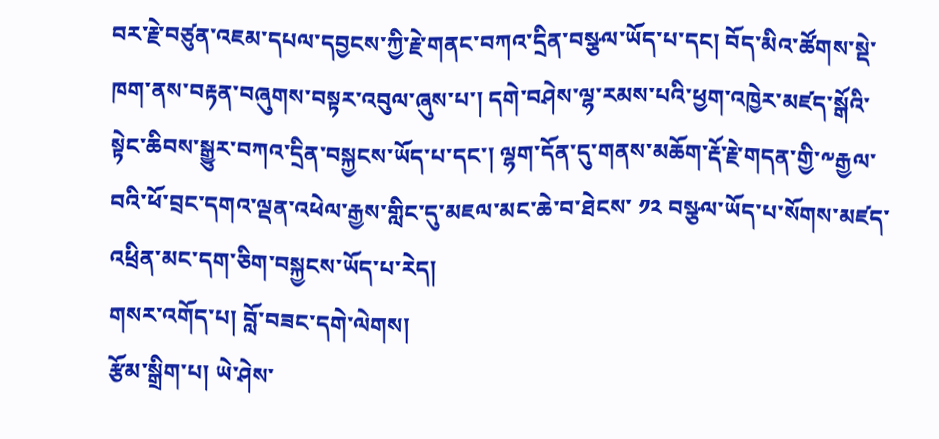བར་རྗེ་བཙུན་འཇམ་དཔལ་དབྱངས་ཀྱི་རྗེ་གནང་བཀའ་དྲིན་བསྩལ་ཡོད་པ་དང། བོད་མིའ་ཚོགས་སྡེ་ཁག་ནས་བརྟན་བཞུགས་བསྟར་འབུལ་ཞུས་པ་། དགེ་བཤེས་ལྷ་རམས་པའི་ཕྱག་འཁྱེར་མཛད་སྒོའི་སྟེང་ཆིབས་སྒྱུར་བཀའ་དྲིན་བསྐྱངས་ཡོད་པ་དང་། ལྷག་དོན་དུ་གནས་མཆོག་རྡོ་རྗེ་གདན་གྱི་༸རྒྱལ་བའི་ཕོ་བྲང་དགའ་ལྡན་འཕེལ་རྒྱས་གླིང་དུ་མཇལ་མང་ཆེ་བ་ཐེངས་ ༡༢ བསྩལ་ཡོད་པ་སོགས་མཛད་འཕྲིན་མང་དག་ཅིག་བསྐྱངས་ཡོད་པ་རེད།
གསར་འགོད་པ། བློ་བཟང་དགེ་ལེགས།
རྩོམ་སྒྲིག་པ། ཡེ་ཤེས་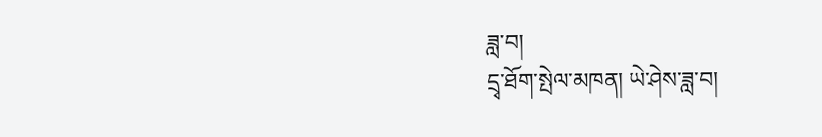ཟླ་བ།
དྲྭ་ཐོག་སྤེལ་མཁན། ཡེ་ཤེས་ཟླ་བ།